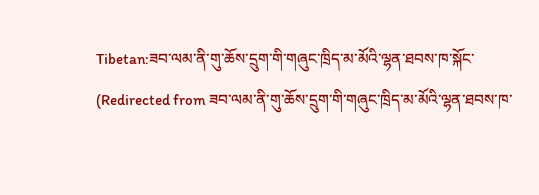Tibetan:ཟབ་ལམ་ནི་གུ་ཆོས་དྲུག་གི་གཞུང་ཁྲིད་མ་མོའི་ལྷན་ཐབས་ཁ་སྐོང་
(Redirected from ཟབ་ལམ་ནི་གུ་ཆོས་དྲུག་གི་གཞུང་ཁྲིད་མ་མོའི་ལྷན་ཐབས་ཁ་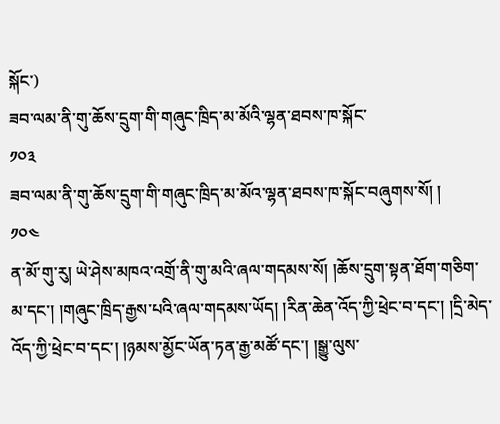སྐོང་)
ཟབ་ལམ་ནི་གུ་ཆོས་དྲུག་གི་གཞུང་ཁྲིད་མ་མོའི་ལྷན་ཐབས་ཁ་སྐོང་
༡༠༣
ཟབ་ལམ་ནི་གུ་ཆོས་དྲུག་གི་གཞུང་ཁྲིད་མ་མོའ་ལྷན་ཐབས་ཁ་སྐོང་བཞུགས་སོ། །
༡༠༤
ན་མོ་གུ་རུ། ཡེ་ཤེས་མཁའ་འགྲོ་ནི་གུ་མའི་ཞལ་གདམས་སོ། །ཆོས་དྲུག་སྟན་ཐོག་གཅིག་མ་དང་། །གཞུང་ཁྲིད་རྒྱས་པའི་ཞལ་གདམས་ཡོད། །རིན་ཆེན་འོད་ཀྱི་ཕྲེང་བ་དང་། །དྲི་མེད་འོད་ཀྱི་ཕྲེང་བ་དང་། །ཉམས་མྱོང་ཡོན་ཏན་རྒྱ་མཚོ་དང་། །སྒྱུ་ལུས་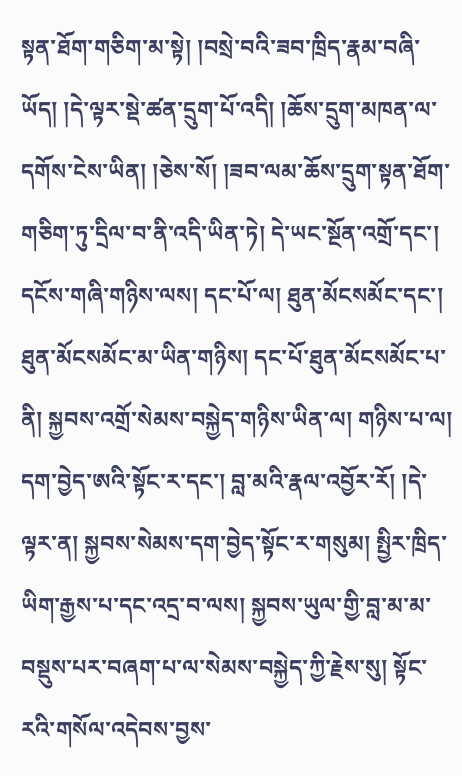སྟན་ཐོག་གཅིག་མ་སྟེ། །བསྲེ་བའི་ཟབ་ཁྲིད་རྣམ་བཞི་ཡོད། །དེ་ལྟར་སྡེ་ཚན་དྲུག་པོ་འདི། །ཆོས་དྲུག་མཁན་ལ་དགོས་ངེས་ཡིན། །ཅེས་སོ། །ཟབ་ལམ་ཆོས་དྲུག་སྟན་ཐོག་གཅིག་ཏུ་དྲིལ་བ་ནི་འདི་ཡིན་ཏེ། དེ་ཡང་སྔོན་འགྲོ་དང་། དངོས་གཞི་གཉིས་ལས། དང་པོ་ལ། ཐུན་མོངསམོང་དང་། ཐུན་མོངསམོང་མ་ཡིན་གཉིས། དང་པོ་ཐུན་མོངསམོང་པ་ནི། སྐྱབས་འགྲོ་སེམས་བསྐྱེད་གཉིས་ཡིན་ལ། གཉིས་པ་ལ། དག་བྱེད་ཨའི་སྟོང་ར་དང་། བླ་མའི་རྣལ་འབྱོར་རོ། །དེ་ལྟར་ན། སྐྱབས་སེམས་དག་བྱེད་སྟོང་ར་གསུམ། སྤྱིར་ཁྲིད་ཡིག་རྒྱས་པ་དང་འདྲ་བ་ལས། སྐྱབས་ཡུལ་གྱི་བླ་མ་མ་བསྡུས་པར་བཞག་པ་ལ་སེམས་བསྐྱེད་ཀྱི་རྗེས་སུ། སྟོང་རའི་གསོལ་འདེབས་བྱས་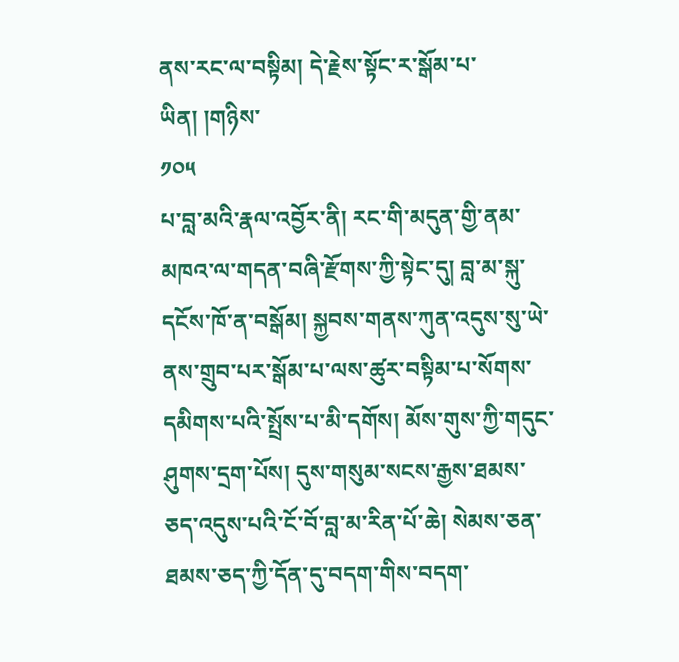ནས་རང་ལ་བསྟིམ། དེ་རྗེས་སྟོང་ར་སྒོམ་པ་ཡིན། །གཉིས་
༡༠༥
པ་བླ་མའི་རྣལ་འབྱོར་ནི། རང་གི་མདུན་གྱི་ནམ་མཁའ་ལ་གདན་བཞི་རྫོགས་ཀྱི་སྟེང་དུ། བླ་མ་སྐུ་དངོས་ཁོ་ན་བསྒོམ། སྐྱབས་གནས་ཀུན་འདུས་སུ་ཡེ་ནས་གྲུབ་པར་སྒོམ་པ་ལས་ཚུར་བསྟིམ་པ་སོགས་དམིགས་པའི་སྤྲོས་པ་མི་དགོས། མོས་གུས་ཀྱི་གདུང་ཤུགས་དྲག་པོས། དུས་གསུམ་སངས་རྒྱས་ཐམས་ཅད་འདུས་པའི་ངོ་བོ་བླ་མ་རིན་པོ་ཆེ། སེམས་ཅན་ཐམས་ཅད་ཀྱི་དོན་དུ་བདག་གིས་བདག་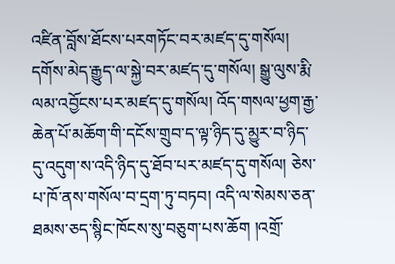འཛིན་བློས་ཐོངས་པརགཏོང་བར་མཛད་དུ་གསོལ། དགོས་མེད་རྒྱུད་ལ་སྐྱེ་བར་མཛད་དུ་གསོལ། སྒྱུ་ལུས་རྨི་ལམ་འབྱོངས་པར་མཛད་དུ་གསོལ། འོད་གསལ་ཕྱག་རྒྱ་ཆེན་པོ་མཆོག་གི་དངོས་གྲུབ་ད་ལྟ་ཉིད་དུ་མྱུར་བ་ཉིད་དུ་འདུག་ས་འདི་ཉིད་དུ་ཐོབ་པར་མཛད་དུ་གསོལ། ཅེས་པ་ཁོ་ནས་གསོལ་བ་དྲག་ཏུ་བཏབ། འདི་ལ་སེམས་ཅན་ཐམས་ཅད་སྙིང་ཁོངས་སུ་བཅུག་པས་ཆོག །འགྲོ་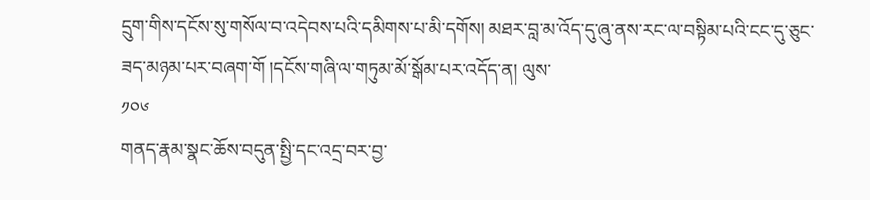དྲུག་གིས་དངོས་སུ་གསོལ་བ་འདེབས་པའི་དམིགས་པ་མི་དགོས། མཐར་བླ་མ་འོད་དུ་ཞུ་ནས་རང་ལ་བསྟིམ་པའི་ངང་དུ་ཅུང་ཟད་མཉམ་པར་བཞག་གོ །དངོས་གཞི་ལ་གཏུམ་མོ་སྒོམ་པར་འདོད་ན། ལུས་
༡༠༦
གནད་རྣམ་སྣང་ཆོས་བདུན་སྤྱི་དང་འདྲ་བར་བྱ་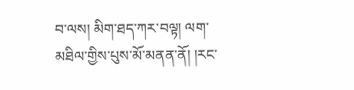བ་ལས། མིག་ཐད་ཀར་བལྟ། ལག་མཐིལ་གྱིས་པུས་མོ་མནན་ནོ། །རང་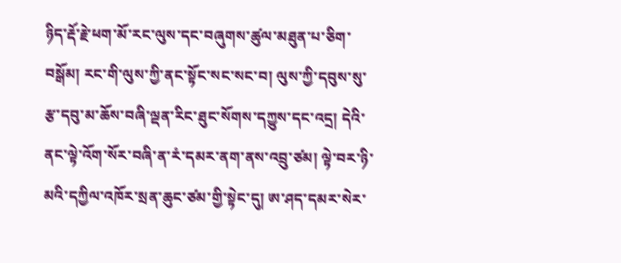ཉིད་རྡོ་རྗེ་ཕག་མོ་རང་ལུས་དང་བཞུགས་ཚུལ་མཐུན་པ་ཅིག་བསྒོམ། རང་གི་ལུས་ཀྱི་ནང་སྟོང་སང་སང་བ། ལུས་ཀྱི་དབུས་སུ་རྩ་དབུ་མ་ཆོས་བཞི་ལྡན་རིང་ཐུང་སོགས་དཀྱུས་དང་འདྲ། དེའི་ནང་ལྟེ་འོག་སོར་བཞི་ན་རཾ་དམར་ནག་ནས་འབྲུ་ཙམ། ལྟེ་བར་ཉི་མའི་དཀྱིལ་འཁོར་སྲན་ཆུང་ཙམ་གྱི་སྟེང་དུ། ཨ་ཤད་དམར་སེར་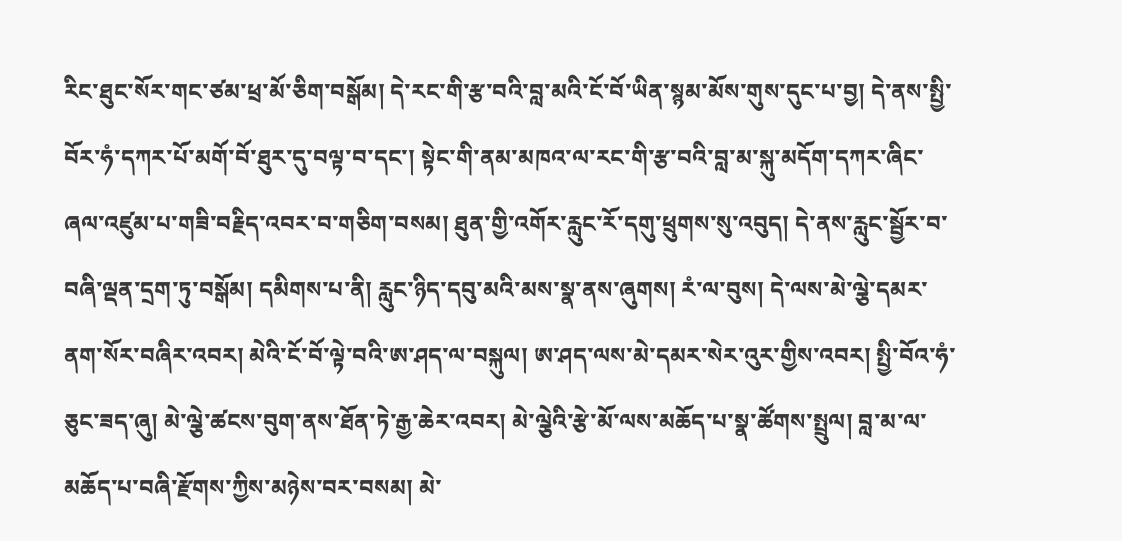རིང་ཐུང་སོར་གང་ཙམ་ཕྲ་མོ་ཅིག་བསྒོམ། དེ་རང་གི་རྩ་བའི་བླ་མའི་ངོ་བོ་ཡིན་སྙམ་མོས་གུས་དུང་པ་བྱ། དེ་ནས་སྤྱི་བོར་ཧཾ་དཀར་པོ་མགོ་བོ་ཐུར་དུ་བལྟ་བ་དང་། སྟེང་གི་ནམ་མཁའ་ལ་རང་གི་རྩ་བའི་བླ་མ་སྐུ་མདོག་དཀར་ཞིང་ཞལ་འཛུམ་པ་གཟི་བརྗིད་འབར་བ་གཅིག་བསམ། ཐུན་གྱི་འགོར་རླུང་རོ་དགུ་ཕྲུགས་སུ་འབུད། དེ་ནས་རླུང་སྦྱོར་བ་བཞི་ལྡན་དྲག་ཏུ་བསྒོམ། དམིགས་པ་ནི། རླུང་ཉིད་དབུ་མའི་མས་སྣ་ནས་ཞུགས། རཾ་ལ་བུས། དེ་ལས་མེ་ལྕེ་དམར་ནག་སོར་བཞིར་འབར། མེའི་ངོ་བོ་ལྟེ་བའི་ཨ་ཤད་ལ་བསྐུལ། ཨ་ཤད་ལས་མེ་དམར་སེར་འུར་གྱིས་འབར། སྤྱི་བོའ་ཧཾ་ཅུང་ཟད་ཞུ། མེ་ལྕེ་ཚངས་བུག་ནས་ཐོན་ཏེ་རྒྱ་ཆེར་འབར། མེ་ལྕེའི་རྩེ་མོ་ལས་མཆོད་པ་སྣ་ཚོགས་སྤྲུལ། བླ་མ་ལ་མཆོད་པ་བཞི་རྫོགས་ཀྱིས་མཉེས་བར་བསམ། མེ་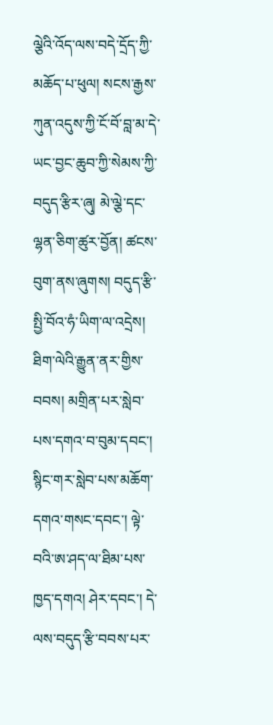ལྕེའི་འོད་ལས་བདེ་དྲོད་ཀྱི་མཆོད་པ་ཕུལ། སངས་རྒྱས་ཀུན་འདུས་ཀྱི་ངོ་བོ་བླ་མ་དེ་ཡང་བྱང་ཆུབ་ཀྱི་སེམས་ཀྱི་བདུད་རྩིར་ཞུ། མེ་ལྕེ་དང་ལྷན་ཅིག་ཚུར་བྱོན། ཚངས་བུག་ནས་ཞུགས། བདུད་རྩི་སྤྱི་བོའ་ཧཾ་ཡིག་ལ་འདྲེས། ཐིག་ལེའི་རྒྱུན་ནར་གྱིས་བབས། མགྲིན་པར་སླེབ་པས་དགའ་བ་བུམ་དབང་། སྙིང་གར་སླེབ་པས་མཆོག་དགའ་གསང་དབང་། ལྟེ་བའི་ཨ་ཤད་ལ་ཐིམ་པས་ཁྱད་དགའ། ཤེར་དབང་། དེ་ལས་བདུད་རྩི་བབས་པར་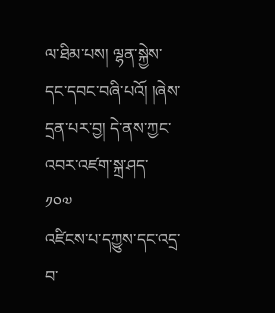ལ་ཐིམ་པས། ལྷན་སྐྱེས་དང་དབང་བཞི་པའོ། །ཞེས་དྲན་པར་བྱ། དེ་ནས་ཀྱང་འབར་འཛག་སྐྲ་ཤད་
༡༠༧
འཛིངས་པ་དཀྱུས་དང་འདྲ་བ་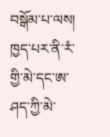བསྒོམ་པ་ལས། ཁྱད་པར་ནི་རཾ་གྱི་མེ་དང་ཨ་ཤད་ཀྱི་མེ་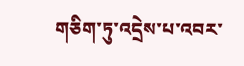གཅིག་ཏུ་འདྲེས་པ་འབར་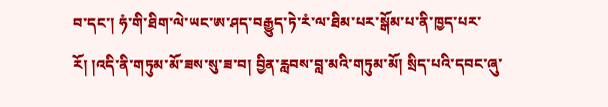བ་དང་། ཧཾ་གི་ཐིག་ལེ་ཡང་ཨ་ཤད་བརྒྱུད་ཏེ་རཾ་ལ་ཐིམ་པར་སྒོམ་པ་ནི་ཁྱད་པར་རོ། །འདི་ནི་གཏུམ་མོ་ཟས་སུ་ཟ་བ། བྱིན་རླབས་བླ་མའི་གཏུམ་མོ། སྲིད་པའི་དབང་ཞུ་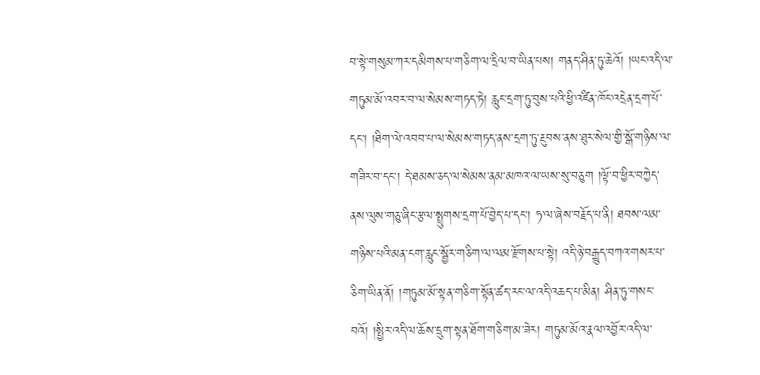བ་སྟེ་གསུམ་ཀར་དམིགས་པ་གཅིག་ལ་དྲིལ་བ་ཡིན་པས། གནད་ཤིན་ཏུ་ཆེའོ། །ཡང་འདི་ལ་གཏུམ་མོ་འབར་བ་ལ་སེམས་གཏད་ཏེ། རླུང་དྲག་ཏུ་བུས་པའི་ཕྱི་འཛིན་ཁོང་འདྲེན་དྲག་པོ་དང་། །ཐིག་ལེ་འབབ་པ་ལ་སེམས་གཏད་ནས་དྲག་ཏུ་རྔུབས་ནས་ཐུར་སེལ་གྱི་སྒོ་གཉིས་ལ་གཟིར་བ་དང་། དེ་ཐམས་ཅད་ལ་སེམས་ནམ་མཁའ་ལ་ཡས་སུ་བཅུག །ལྟོ་བ་ཕྱིར་བཀྱེད་ནས་ལུས་གཅུ་ཞིང་རྩལ་སྤྲུགས་དྲག་པོ་བྱེད་པ་དང་། ཧ་ལ་ཞེས་བརྗོད་པ་ནི། ཐབས་ལམ་གཉིས་པའི་མན་ངག་རླུང་སྦྱོར་གཅིག་ལ་ལམ་རྫོགས་པ་སྟེ། འདི་ཉེ་བརྒྱུད་བཀའ་གསར་པ་ཅིག་ཡིན་ནོ། །གཏུམ་མོ་སྟན་གཅིག་སྟོན་ཚད་རང་ལ་འདི་འཆད་པ་མིན། ཤིན་ཏུ་གསང་བའོ། །སྤྱིར་འདི་ལ་ཆོས་དྲུག་སྟན་ཐོག་གཅིག་མ་ཟེར། གཏུམ་མོའ་རྣལ་འབྱོར་འདི་ལ་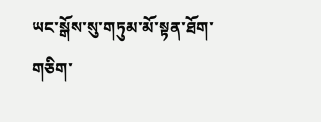ཡང་སྒོས་སུ་གཏུམ་མོ་སྟན་ཐོག་གཅིག་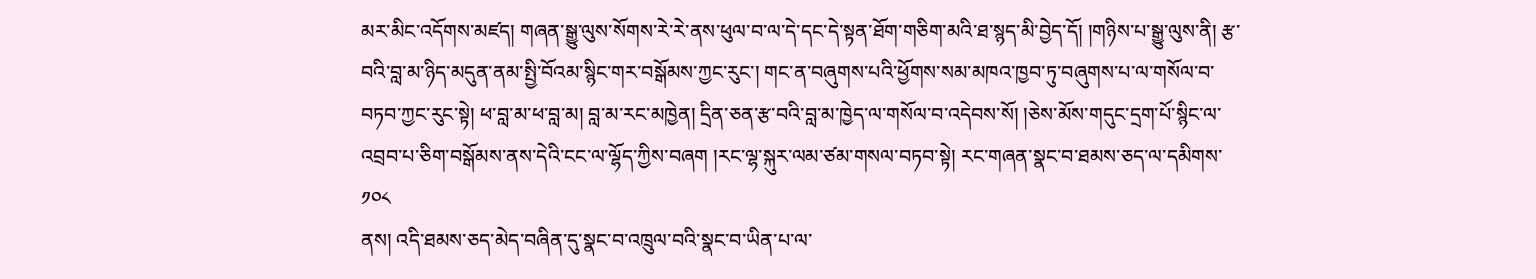མར་མིང་འདོགས་མཛད། གཞན་སྒྱུ་ལུས་སོགས་རེ་རེ་ནས་ཕུལ་བ་ལ་དེ་དང་དེ་སྟན་ཐོག་གཅིག་མའི་ཐ་སྙད་མི་བྱེད་དོ། །གཉིས་པ་སྒྱུ་ལུས་ནི། རྩ་བའི་བླ་མ་ཉིད་མདུན་ནམ་སྤྱི་བོའམ་སྙིང་གར་བསྒོམས་ཀྱང་རུང་། གང་ན་བཞུགས་པའི་ཕྱོགས་སམ་མཁའ་ཁྱབ་ཏུ་བཞུགས་པ་ལ་གསོལ་བ་བཏབ་ཀྱང་རུང་སྟེ། ཕ་བླ་མ་ཕ་བླ་མ། བླ་མ་རང་མཁྱེན། དྲིན་ཅན་རྩ་བའི་བླ་མ་ཁྱེད་ལ་གསོལ་བ་འདེབས་སོ། །ཅེས་མོས་གདུང་དྲག་པོ་སྙིང་ལ་འབྲབ་པ་ཅིག་བསྒོམས་ནས་དེའི་ངང་ལ་ལྷོད་ཀྱིས་བཞག །རང་ལྷ་སྐུར་ལམ་ཙམ་གསལ་བཏབ་སྟེ། རང་གཞན་སྣང་བ་ཐམས་ཅད་ལ་དམིགས་
༡༠༨
ནས། འདི་ཐམས་ཅད་མེད་བཞིན་དུ་སྣང་བ་འཁྲུལ་བའི་སྣང་བ་ཡིན་པ་ལ་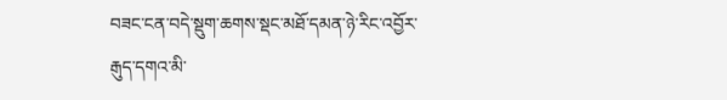བཟང་ངན་བདེ་སྡུག་ཆགས་སྡང་མཐོ་དམན་ཉེ་རིང་འབྱོར་རྒུད་དགའ་མི་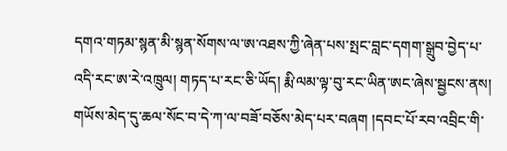དགའ་གཏམ་སྙན་མི་སྙན་སོགས་ལ་ཨ་འཐས་ཀྱི་ཞེན་པས་སྤང་བླང་དགག་སྒྲུབ་བྱེད་པ་འདི་རང་ཨ་རེ་འཁྲུལ། གཏད་པ་རང་ཅི་ཡོད། རྨི་ལམ་ལྟ་བུ་རང་ཡིན་ཨང་ཞེས་སྦྱངས་ནས། གཡོས་མེད་དུ་ཆལ་སོང་བ་དེ་ཀ་ལ་བཟོ་བཅོས་མེད་པར་བཞག །དབང་པོ་རབ་འབྲིང་གི་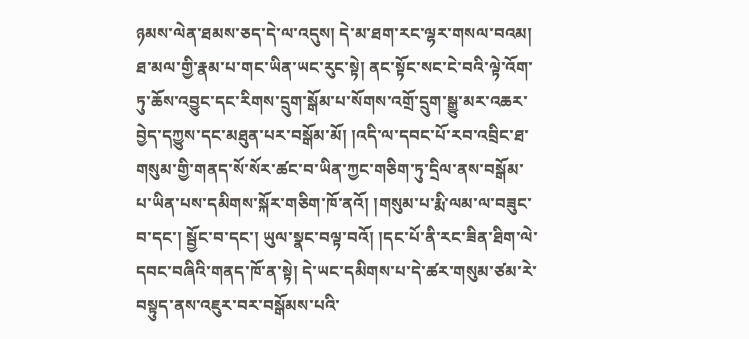ཉམས་ལེན་ཐམས་ཅད་དེ་ལ་འདུས། དེ་མ་ཐག་རང་ལྷར་གསལ་བའམ། ཐ་མལ་གྱི་རྣམ་པ་གང་ཡིན་ཡང་རུང་སྟེ། ནང་སྟོང་སང་ངེ་བའི་ལྟེ་འོག་ཏུ་ཆོས་འབྱུང་དང་རིགས་དྲུག་སྒོམ་པ་སོགས་འགྲོ་དྲུག་སྒྱུ་མར་འཆར་བྱེད་དཀྱུས་དང་མཐུན་པར་བསྒོམ་མོ། །འདི་ལ་དབང་པོ་རབ་འབྲིང་ཐ་གསུམ་གྱི་གནད་སོ་སོར་ཚང་བ་ཡིན་ཀྱང་གཅིག་ཏུ་དྲིལ་ནས་བསྒོམ་པ་ཡིན་པས་དམིགས་སྐོར་གཅིག་ཁོ་ནའོ། །གསུམ་པ་རྨི་ལམ་ལ་བཟུང་བ་དང་། སྦྱོང་བ་དང་། ཡུལ་སྣང་བལྟ་བའོ། །དང་པོ་ནི་རང་ཟིན་ཐིག་ལེ་དབང་བཞིའི་གནད་ཁོ་ན་སྟེ། དེ་ཡང་དམིགས་པ་དེ་ཚར་གསུམ་ཙམ་རེ་བསྟུད་ནས་འཇུར་བར་བསྒོམས་པའི་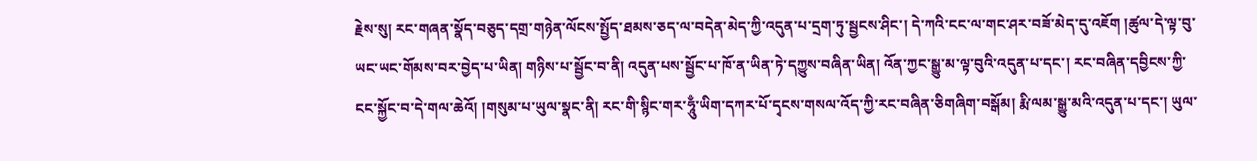རྗེས་སུ། རང་གཞན་སྣོད་བཅུད་དགྲ་གཉེན་ལོངས་སྤྱོད་ཐམས་ཅད་ལ་བདེན་མེད་ཀྱི་འདུན་པ་དྲག་ཏུ་སྦྱངས་ཤིང་། དེ་ཀའི་ངང་ལ་གང་ཤར་བཟོ་མེད་དུ་འཇོག །ཚུལ་དེ་ལྟ་བུ་ཡང་ཡང་གོམས་བར་བྱེད་པ་ཡིན། གཉིས་པ་སྦྱོང་བ་ནི། འདུན་པས་སྦྱོང་པ་ཁོ་ན་ཡིན་ཏེ་དཀྱུས་བཞིན་ཡིན། འོན་ཀྱང་སྒྱུ་མ་ལྟ་བུའི་འདུན་པ་དང་། རང་བཞིན་དབྱིངས་ཀྱི་ངང་སྐྱོང་བ་དེ་གལ་ཆེའོ། །གསུམ་པ་ཡུལ་སྣང་ནི། རང་གི་སྙིང་གར་ཧཱུྃ་ཡིག་དཀར་པོ་དྭངས་གསལ་འོད་ཀྱི་རང་བཞིན་ཅིགཞིག་བསྒོམ། རྨི་ལམ་སྒྱུ་མའི་འདུན་པ་དང་། ཡུལ་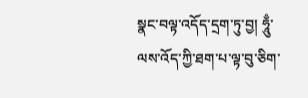སྣང་བལྟ་འདོད་དྲག་ཏུ་བྱ། ཧཱུྃ་ལས་འོད་ཀྱི་ཐག་པ་ལྟ་བུ་ཅིག་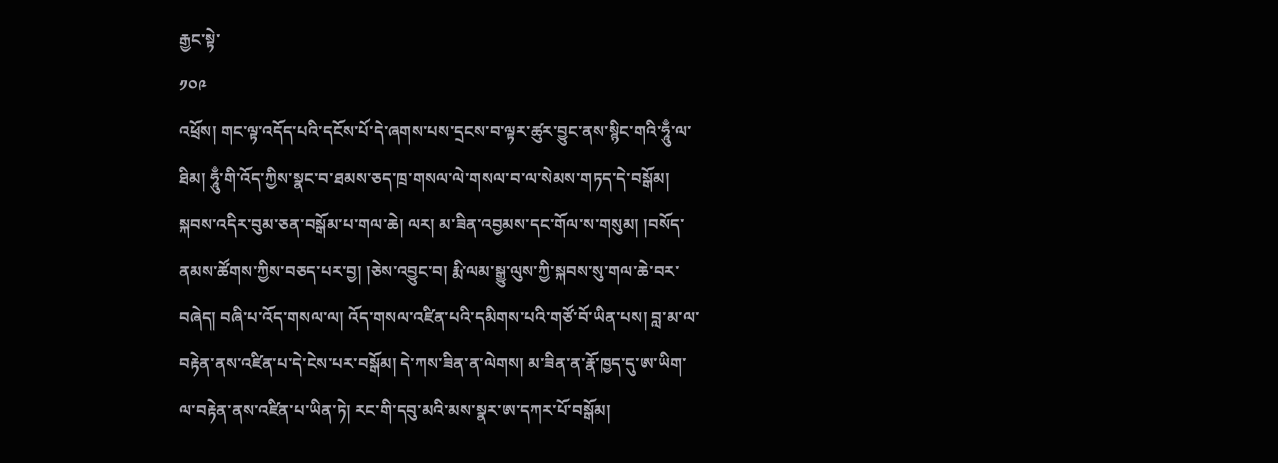རྒྱང་སྟེ་
༡༠༩
འཕྲོས། གང་ལྟ་འདོད་པའི་དངོས་པོ་དེ་ཞགས་པས་དྲངས་བ་ལྟར་ཚུར་བྱུང་ནས་སྙིང་གའི་ཧཱུྃ་ལ་ཐིམ། ཧཱུྃ་གི་འོད་ཀྱིས་སྣང་བ་ཐམས་ཅད་ཁྲ་གསལ་ལེ་གསལ་བ་ལ་སེམས་གཏད་དེ་བསྒོམ། སྐབས་འདིར་བུམ་ཅན་བསྒོམ་པ་གལ་ཆེ། ལར། མ་ཟིན་འབྱམས་དང་གོལ་ས་གསུམ། །བསོད་ནམས་ཚོགས་ཀྱིས་བཅད་པར་བྱ། །ཅེས་འབྱུང་བ། རྨི་ལམ་སྒྱུ་ལུས་ཀྱི་སྐབས་སུ་གལ་ཆེ་བར་བཞེད། བཞི་པ་འོད་གསལ་ལ། འོད་གསལ་འཛིན་པའི་དམིགས་པའི་གཙོ་བོ་ཡིན་པས། བླ་མ་ལ་བརྟེན་ནས་འཛིན་པ་དེ་ངེས་པར་བསྒོམ། དེ་ཀས་ཟིན་ན་ལེགས། མ་ཟིན་ན་རྣོ་ཁྱད་དུ་ཨ་ཡིག་ལ་བརྟེན་ནས་འཛིན་པ་ཡིན་ཏེ། རང་གི་དབུ་མའི་མས་སྣར་ཨ་དཀར་པོ་བསྒོམ།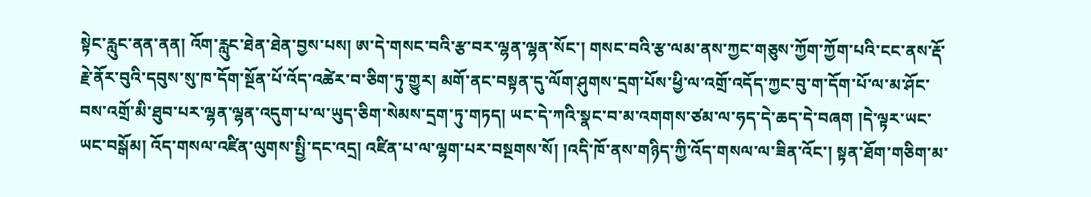སྟེང་རླུང་ནན་ནན། འོག་རླུང་ཐེན་ཐེན་བྱས་པས། ཨ་དེ་གསང་བའི་རྩ་བར་ལྷན་ལྷན་སོང་། གསང་བའི་རྩ་ལམ་ནས་ཀྱང་གཅུས་ཀྱོག་ཀྱོག་པའི་ངང་ནས་རྡོ་རྗེ་ནོར་བུའི་དབུས་སུ་ཁ་དོག་སྔོན་པོ་འོད་འཚེར་བ་ཅིག་ཏུ་གྱུར། མགོ་ནང་བསྟན་དུ་ལོག་ཤུགས་དྲག་པོས་ཕྱི་ལ་འགྲོ་འདོད་ཀྱང་བུ་ག་དོག་པོ་ལ་མ་ཤོང་བས་འགྲོ་མི་ཐུབ་པར་ལྷན་ལྷན་འདུག་པ་ལ་ཡུད་ཅིག་སེམས་དྲག་ཏུ་གཏད། ཡང་དེ་ཀའི་སྣང་བ་མ་འགགས་ཙམ་ལ་ཧད་དེ་ཆད་དེ་བཞག །དེ་ལྟར་ཡང་ཡང་བསྒོམ། འོད་གསལ་འཛིན་ལུགས་སྤྱི་དང་འདྲ། འཛིན་པ་ལ་ལྷག་པར་བསྔགས་སོ། །འདི་ཁོ་ནས་གཉིད་ཀྱི་འོད་གསལ་ལ་ཟིན་འོང་། སྟན་ཐོག་གཅིག་མ་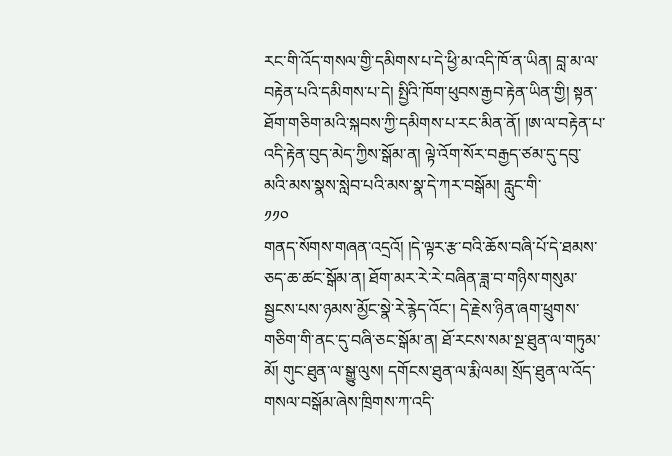རང་གི་འོད་གསལ་གྱི་དམིགས་པ་དེ་ཕྱི་མ་འདི་ཁོ་ན་ཡིན། བླ་མ་ལ་བརྟེན་པའི་དམིགས་པ་དེ། སྤྱིའི་ཁོག་ཕུབས་རྒྱབ་རྟེན་ཡིན་གྱི། སྟན་ཐོག་གཅིག་མའི་སྐབས་ཀྱི་དམིགས་པ་རང་མིན་ནོ། །ཨ་ལ་བརྟེན་པ་འདི་རྟེན་བུད་མེད་ཀྱིས་སྒོམ་ན། ལྟེ་འོག་སོར་བརྒྱད་ཙམ་དུ་དབུ་མའི་མས་སྣས་སླེབ་པའི་མས་སྣ་དེ་ཀར་བསྒོམ། རླུང་གི་
༡༡༠
གནད་སོགས་གཞན་འདྲའོ། །དེ་ལྟར་རྩ་བའི་ཆོས་བཞི་པོ་དེ་ཐམས་ཅད་ཆ་ཚང་སྒོམ་ན། ཐོག་མར་རེ་རེ་བཞིན་ཟླ་བ་གཉིས་གསུམ་སྦྱངས་པས་ཉམས་མྱོང་སྣེ་རེ་རྙེད་འོང་། དེ་རྗེས་ཉིན་ཞག་ཕྲུགས་གཅིག་གི་ནང་དུ་བཞི་ཅང་སྒོམ་ན། ཐོ་རངས་སམ་སྔ་ཐུན་ལ་གཏུམ་མོ། གུང་ཐུན་ལ་སྒྱུ་ལུས། དགོངས་ཐུན་ལ་རྨི་ལམ། སྲོད་ཐུན་ལ་འོད་གསལ་བསྒོམ་ཞེས་ཁྲིགས་ཀ་འདི་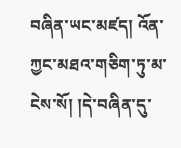བཞིན་ཡང་མཛད། འོན་ཀྱང་མཐའ་གཅིག་ཏུ་མ་ངེས་སོ། །དེ་བཞིན་དུ་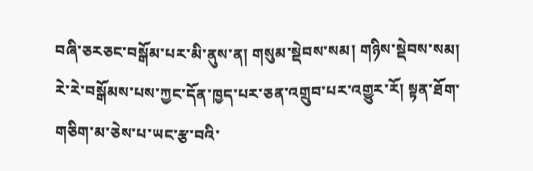བཞི་ཅརཅང་བསྒོམ་པར་མི་ནུས་ན། གསུམ་སྡེབས་སམ། གཉིས་སྡེབས་སམ། རེ་རེ་བསྒོམས་པས་ཀྱང་དོན་ཁྱད་པར་ཅན་འགྲུབ་པར་འགྱུར་རོ། སྟན་ཐོག་གཅིག་མ་ཅེས་པ་ཡང་རྩ་བའི་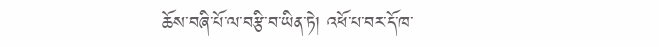ཆོས་བཞི་པོ་ལ་བརྩི་བ་ཡིན་ཏེ། འཕོ་པ་བར་དོ་ཁ་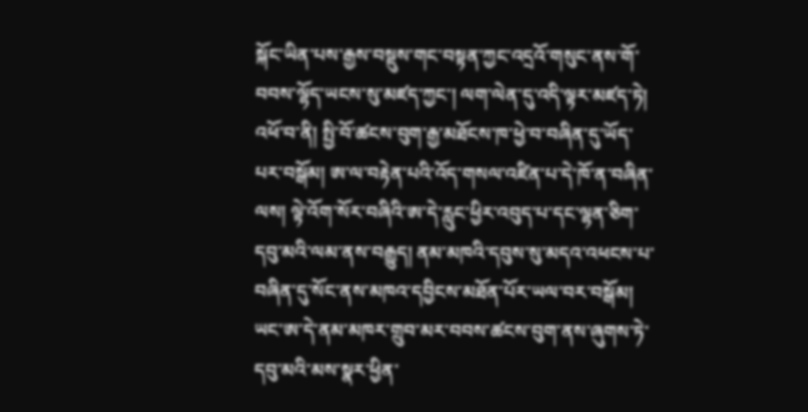སྐོང་ཡིན་པས་རྒྱས་བསྡུས་གང་བསྟན་ཀྱང་འདྲའོ་གསུང་ནས་གོ་བབས་ལྷོད་ཡངས་སུ་མཛད་ཀྱང་། ལག་ལེན་དུ་འདི་ལྟར་མཛད་ཏེ། འཕོ་བ་ནི། སྤྱི་བོ་ཚངས་བུག་རྒྱ་མཐོངས་ཁ་ཕྱེ་བ་བཞིན་དུ་ཡོད་པར་བསྒོམ། ཨ་ལ་བརྟེན་པའི་འོད་གསལ་འཛིན་པ་དེ་ཁོ་ན་བཞིན་ལས། ལྟེ་འོག་སོར་བཞིའི་ཨ་དེ་རླུང་ཕྱིར་འབུད་པ་དང་ལྷན་ཅིག་དབུ་མའི་ལམ་ནས་བརྒྱུད། ནམ་མཁའི་དབུས་སུ་མདའ་འཕངས་པ་བཞིན་དུ་སོང་ནས་མཁའ་དབྱིངས་མཐོན་པོར་ཡལ་བར་བསྒོམ། ཡང་ཨ་དེ་ནམ་མཁར་གྲུབ་མར་བབས་ཚངས་བུག་ནས་ཞུགས་ཏེ་དབུ་མའི་མས་སྣར་ཕྱིན་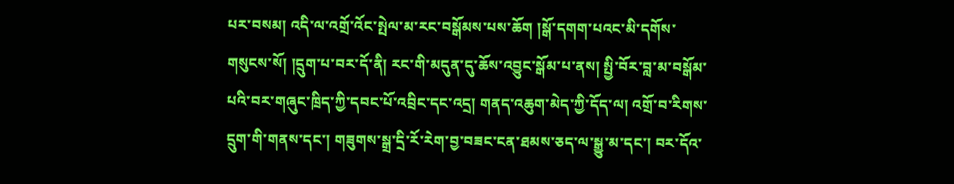པར་བསམ། འདི་ལ་འགྲོ་འོང་སྤེལ་མ་རང་བསྒོམས་པས་ཆོག །སྒོ་དགག་པའང་མི་དགོས་གསུངས་སོ། །དྲུག་པ་བར་དོ་ནི། རང་གི་མདུན་དུ་ཆོས་འབྱུང་སྒོམ་པ་ནས། སྤྱི་བོར་བླ་མ་བསྒོམ་པའི་བར་གཞུང་ཁྲིད་ཀྱི་དབང་པོ་འབྲིང་དང་འདྲ། གནད་འཆུག་མེད་ཀྱི་དོད་ལ། འགྲོ་བ་རིགས་དྲུག་གི་གནས་དང་། གཟུགས་སྒྲ་དྲི་རོ་རེག་བྱ་བཟང་ངན་ཐམས་ཅད་ལ་སྒྱུ་མ་དང་། བར་དོའ་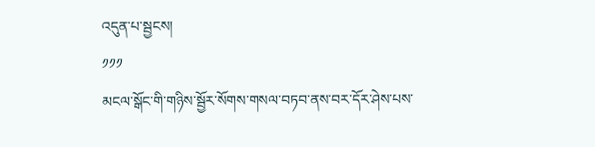འདུན་པ་སྦྱངས།
༡༡༡
མངལ་སྒོང་གི་གཉིས་སྦྱོར་སོགས་གསལ་བཏབ་ནས་བར་དོར་ཤེས་པས་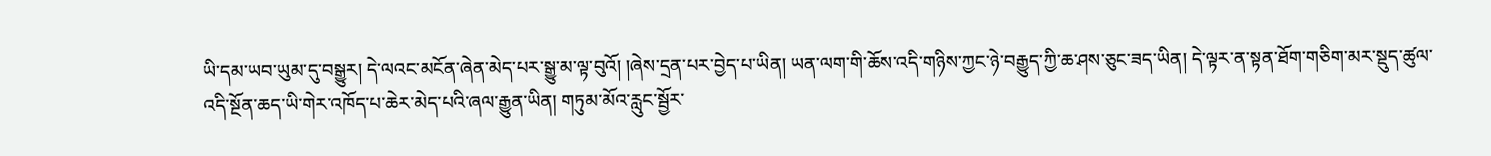ཡི་དམ་ཡབ་ཡུམ་དུ་བསྒྱུར། དེ་ལའང་མངོན་ཞེན་མེད་པར་སྒྱུ་མ་ལྟ་བུའོ། །ཞེས་དྲན་པར་བྱེད་པ་ཡིན། ཡན་ལག་གི་ཆོས་འདི་གཉིས་ཀྱང་ཉེ་བརྒྱུད་ཀྱི་ཆ་ཤས་ཅུང་ཟད་ཡིན། དེ་ལྟར་ན་སྟན་ཐོག་གཅིག་མར་སྡུད་ཚུལ་འདི་སྔོན་ཆད་ཡི་གེར་འཁོད་པ་ཆེར་མེད་པའི་ཞལ་རྒྱུན་ཡིན། གཏུམ་མོའ་རླུང་སྦྱོར་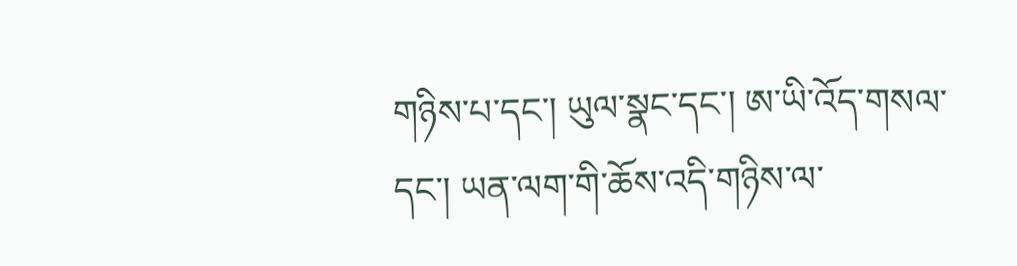གཉིས་པ་དང་། ཡུལ་སྣང་དང་། ཨ་ཡི་འོད་གསལ་དང་། ཡན་ལག་གི་ཆོས་འདི་གཉིས་ལ་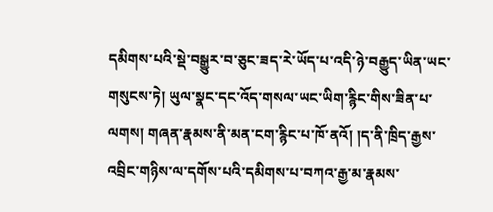དམིགས་པའི་སྡེ་བསྒྱུར་བ་ཅུང་ཟད་རེ་ཡོད་པ་འདི་ཉེ་བརྒྱུད་ཡིན་ཡང་གསུངས་ཏེ། ཡུལ་སྣང་དང་འོད་གསལ་ཡང་ཡིག་རྙིང་གིས་ཟིན་པ་ལགས། གཞན་རྣམས་ནི་མན་ངག་རྙིང་པ་ཁོ་ནའོ། །ད་ནི་ཁྲིད་རྒྱས་འབྲིང་གཉིས་ལ་དགོས་པའི་དམིགས་པ་བཀའ་རྒྱ་མ་རྣམས་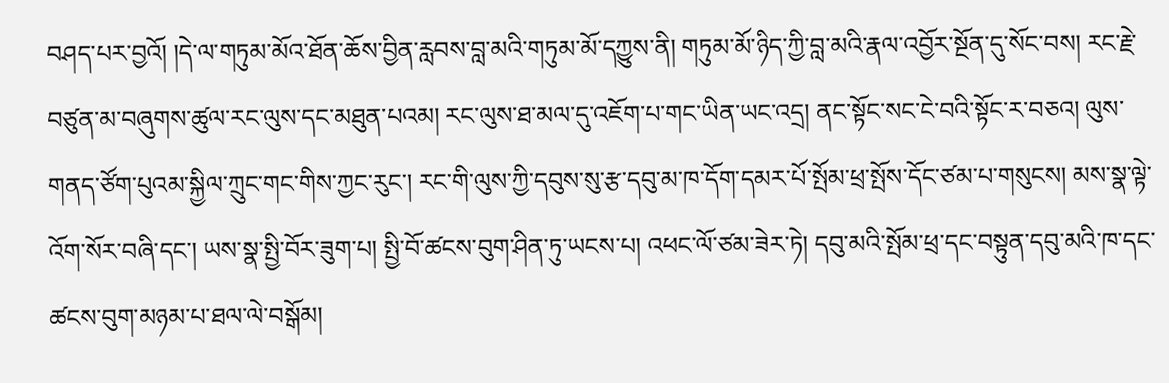བཤད་པར་བྱའོ། །དེ་ལ་གཏུམ་མོའ་ཐོན་ཆོས་བྱིན་རླབས་བླ་མའི་གཏུམ་མོ་དཀྱུས་ནི། གཏུམ་མོ་ཉིད་ཀྱི་བླ་མའི་རྣལ་འབྱོར་སྔོན་དུ་སོང་བས། རང་རྗེ་བཙུན་མ་བཞུགས་ཚུལ་རང་ལུས་དང་མཐུན་པའམ། རང་ལུས་ཐ་མལ་དུ་འཇོག་པ་གང་ཡིན་ཡང་འདྲ། ནང་སྟོང་སང་ངེ་བའི་སྟོང་ར་བཅའ། ལུས་གནད་ཙོག་པུའམ་སྐྱིལ་ཀྲུང་གང་གིས་ཀྱང་རུང་། རང་གི་ལུས་ཀྱི་དབུས་སུ་རྩ་དབུ་མ་ཁ་དོག་དམར་པོ་སྤོམ་ཕྲ་སྤོས་དོང་ཙམ་པ་གསུངས། མས་སྣ་ལྟེ་འོག་སོར་བཞི་དང་། ཡས་སྣ་སྤྱི་བོར་ཟུག་པ། སྤྱི་བོ་ཚངས་བུག་ཤིན་ཏུ་ཡངས་པ། འཕང་ལོ་ཙམ་ཟེར་ཏེ། དབུ་མའི་སྤོམ་ཕྲ་དང་བསྟུན་དབུ་མའི་ཁ་དང་ཚངས་བུག་མཉམ་པ་ཐལ་ལེ་བསྒོམ།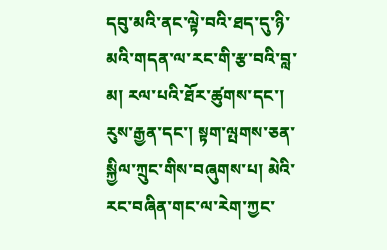དབུ་མའི་ནང་ལྟེ་བའི་ཐད་དུ་ཉི་མའི་གདན་ལ་རང་གི་རྩ་བའི་བླ་མ། རལ་པའི་ཐོར་ཚུགས་དང་། རུས་རྒྱན་དང་། སྟག་ལྤགས་ཅན་སྐྱིལ་ཀྲུང་གིས་བཞུགས་པ། མེའི་རང་བཞིན་གང་ལ་རེག་ཀྱང་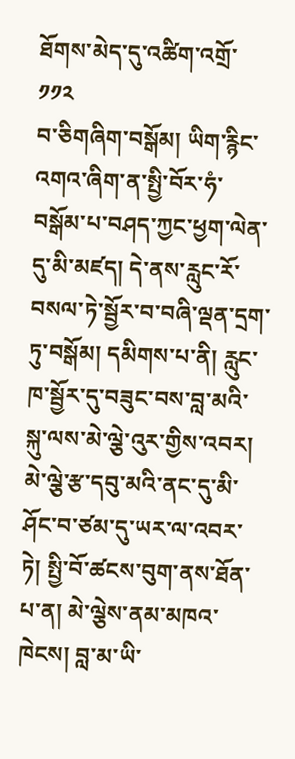ཐོགས་མེད་དུ་འཚིག་འགྲོ་
༡༡༢
བ་ཅིགཞིག་བསྒོམ། ཡིག་རྙིང་འགའ་ཞིག་ན་སྤྱི་བོར་ཧཾ་བསྒོམ་པ་བཤད་ཀྱང་ཕྱག་ལེན་དུ་མི་མཛད། དེ་ནས་རླུང་རོ་བསལ་ཏེ་སྦྱོར་བ་བཞི་ལྡན་དྲག་ཏུ་བསྒོམ། དམིགས་པ་ནི། རླུང་ཁ་སྦྱོར་དུ་བཟུང་བས་བླ་མའི་སྐུ་ལས་མེ་ལྕེ་འུར་གྱིས་འབར། མེ་ལྕེ་རྩ་དབུ་མའི་ནང་དུ་མི་ཤོང་བ་ཙམ་དུ་ཡར་ལ་འབར་ཏེ། སྤྱི་བོ་ཚངས་བུག་ནས་ཐོན་པ་ན། མེ་ལྕེས་ནམ་མཁའ་ཁེངས། བླ་མ་ཡི་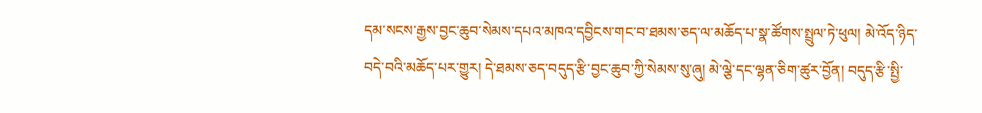དམ་སངས་རྒྱས་བྱང་ཆུབ་སེམས་དཔའ་མཁའ་དབྱིངས་གང་བ་ཐམས་ཅད་ལ་མཆོད་པ་སྣ་ཚོགས་སྤྲུལ་ཏེ་ཕུལ། མེ་འོད་ཉིད་བདེ་བའི་མཆོད་པར་གྱུར། དེ་ཐམས་ཅད་བདུད་རྩི་བྱང་ཆུབ་ཀྱི་སེམས་སུ་ཞུ། མེ་ལྕེ་དང་ལྷན་ཅིག་ཚུར་བྱོན། བདུད་རྩི་སྤྱི་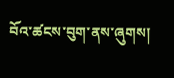བོའ་ཚངས་བུག་ནས་ཞུགས།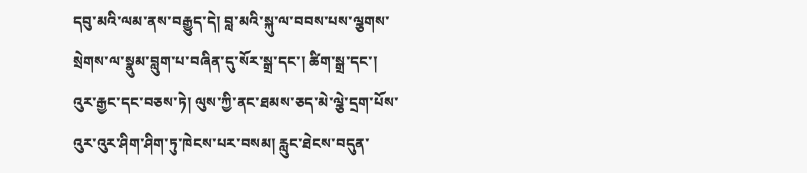དབུ་མའི་ལམ་ནས་བརྒྱུད་དེ། བླ་མའི་སྐུ་ལ་བབས་པས་ལྕགས་སྲེགས་ལ་སྣུམ་བླུག་པ་བཞིན་དུ་སོར་སྒྲ་དང་། ཚིག་སྒྲ་དང་། འུར་རྒྱང་དང་བཅས་ཏེ། ལུས་ཀྱི་ནང་ཐམས་ཅད་མེ་ལྕེ་དྲག་པོས་འུར་འུར་ཤིག་ཤིག་ཏུ་ཁེངས་པར་བསམ། རླུང་ཐེངས་བདུན་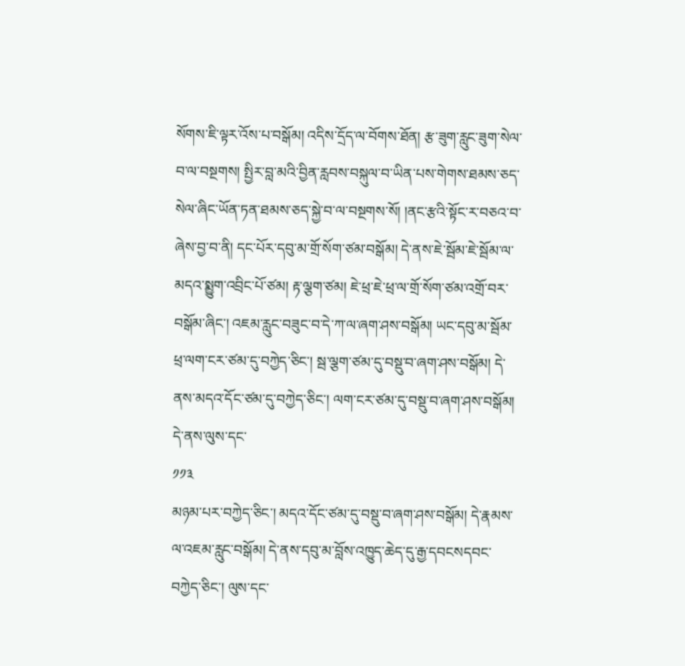སོགས་ཇི་ལྟར་འོས་པ་བསྒོམ། འདིས་དྲོད་ལ་བོགས་ཐོན། རྩ་ཟུག་རླུང་ཟུག་སེལ་བ་ལ་བསྔགས། སྤྱིར་བླ་མའི་བྱིན་རླབས་བསྐུལ་བ་ཡིན་པས་གེགས་ཐམས་ཅད་སེལ་ཞིང་ཡོན་ཏན་ཐམས་ཅད་སྐྱེ་བ་ལ་བསྔགས་སོ། །ནང་རྩའི་སྟོང་ར་བཅའ་བ་ཞེས་བྱ་བ་ནི། དང་པོར་དབུ་མ་གྲོ་སོག་ཙམ་བསྒོམ། དེ་ནས་ཇེ་སྦོམ་ཇེ་སྦོམ་ལ་མདའ་སྨྱུག་འབྲིང་པོ་ཙམ། རྟ་ལྕག་ཙམ། ཇེ་ཕྲ་ཇེ་ཕྲ་ལ་གྲོ་སོག་ཙམ་འགྲོ་བར་བསྒོམ་ཞིང་། འཇམ་རླུང་བཟུང་བ་དེ་ཀ་ལ་ཞག་ཤས་བསྒོམ། ཡང་དབུ་མ་སྦོམ་ཕྲ་ལག་ངར་ཙམ་དུ་བཀྱེད་ཅིང་། སྦ་ལྕག་ཙམ་དུ་བསྡུ་བ་ཞག་ཤས་བསྒོམ། དེ་ནས་མདའ་དོང་ཙམ་དུ་བཀྱེད་ཅིང་། ལག་ངར་ཙམ་དུ་བསྡུ་བ་ཞག་ཤས་བསྒོམ། དེ་ནས་ལུས་དང་
༡༡༣
མཉམ་པར་བཀྱེད་ཅིང་། མདའ་དོང་ཙམ་དུ་བསྡུ་བ་ཞག་ཤས་བསྒོམ། དེ་རྣམས་ལ་འཇམ་རླུང་བསྒོམ། དེ་ནས་དབུ་མ་བློས་འཁྱུད་ཆེད་དུ་རྒྱ་དབངསདབང་བཀྱེད་ཅིང་། ལུས་དང་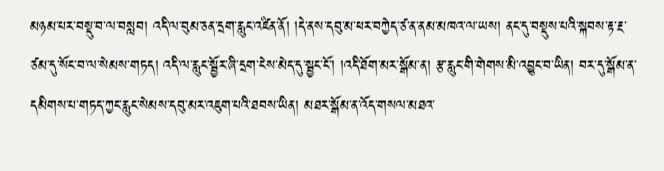མཉམ་པར་བསྡུ་བ་ལ་བསླབ། འདི་ལ་བུམ་ཅན་དྲག་རླུང་འཛིན་ནོ། །དེ་ནས་དབུ་མ་ཕར་བཀྱེད་ཙ་ན་ནམ་མཁའ་ལ་ཡས། ནང་དུ་བསྡུས་པའི་སྐབས་རྟ་རྔ་ཙམ་དུ་སོང་བ་ལ་སེམས་གཏད། འདི་ལ་རླུང་སྦྱོར་ཞི་དྲག་ངེས་མེད་དུ་སྦྱང་ངོ་། །འདི་ཐོག་མར་སྒོམ་ན། རྩ་རླུང་གི་གེགས་མི་འབྱུང་བ་ཡིན། བར་དུ་སྒོམ་ན་དམིགས་པ་གཏད་ཀྱང་རླུང་སེམས་དབུ་མར་འཇུག་པའི་ཐབས་ཡིན། མཐར་སྒོམ་ན་འོད་གསལ་མཐའ་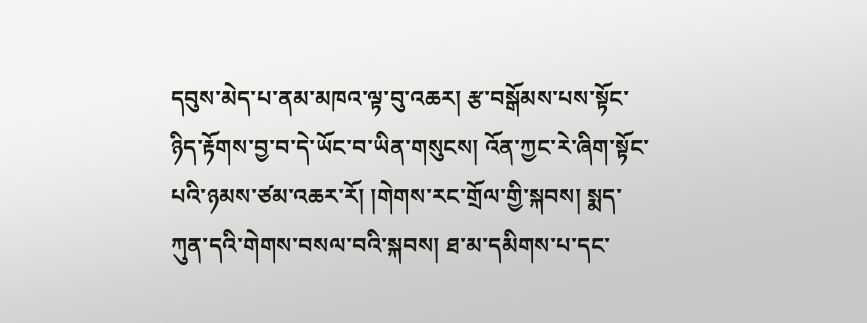དབུས་མེད་པ་ནམ་མཁའ་ལྟ་བུ་འཆར། རྩ་བསྒོམས་པས་སྟོང་ཉིད་རྟོགས་བྱ་བ་དེ་ཡོང་བ་ཡིན་གསུངས། འོན་ཀྱང་རེ་ཞིག་སྟོང་པའི་ཉམས་ཙམ་འཆར་རོ། །གེགས་རང་གྲོལ་གྱི་སྐབས། སྨད་ཀུན་དའི་གེགས་བསལ་བའི་སྐབས། ཐ་མ་དམིགས་པ་དང་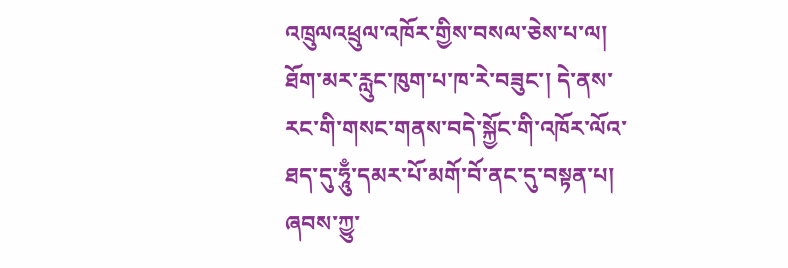འཁྲུལའཕྲུལ་འཁོར་གྱིས་བསལ་ཅེས་པ་ལ། ཐོག་མར་རླུང་ཁུག་པ་ཁ་རེ་བཟུང་། དེ་ནས་རང་གི་གསང་གནས་བདེ་སྐྱོང་གི་འཁོར་ལོའ་ཐད་དུ་ཧཱུྃ་དམར་པོ་མགོ་བོ་ནང་དུ་བསྟན་པ། ཞབས་ཀྱུ་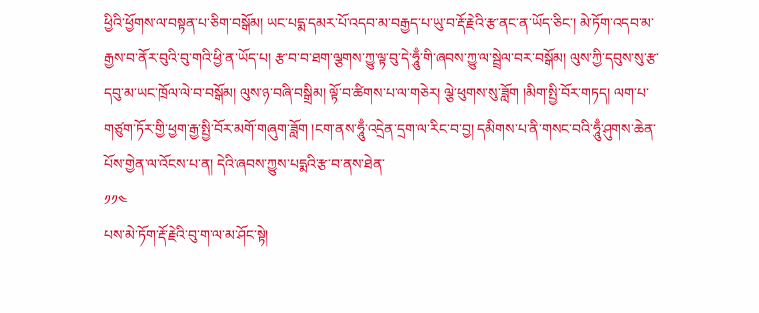ཕྱིའི་ཕྱོགས་ལ་བསྟན་པ་ཅིག་བསྒོམ། ཡང་པདྨ་དམར་པོ་འདབ་མ་བརྒྱད་པ་ཡུ་བ་རྡོ་རྗེའི་རྩ་ནང་ན་ཡོད་ཅིང་། མེ་ཏོག་འདབ་མ་རྒྱས་བ་ནོར་བུའི་བུ་གའི་ཕྱི་ན་ཡོད་པ། རྩ་བ་བ་ཐག་ལྕགས་ཀྱུ་ལྟ་བུ་དེ་ཧཱུྃ་གི་ཞབས་ཀྱུ་ལ་སྦྲེལ་བར་བསྒོམ། ལུས་ཀྱི་དབུས་སུ་རྩ་དབུ་མ་ཡང་ཁྲོལ་ལེ་བ་བསྒོམ། ལུས་ཉ་བཞི་བསྒྲིམ། ལྟོ་བ་ཚིགས་པ་ལ་གཅེར། ལྕེ་ཕུགས་སུ་ཟློག །མིག་སྤྱི་བོར་གཏད། ལག་པ་གཙུག་ཏོར་གྱི་ཕྱག་རྒྱ་སྤྱི་བོར་མགོ་གཞུག་ཟློག །ངག་ནས་ཧཱུྃ་འདྲེན་དྲག་ལ་རིང་བ་བྱ། དམིགས་པ་ནི་གསང་བའི་ཧཱུྃ་ཤུགས་ཆེན་པོས་གྱེན་ལ་འོངས་པ་ན། དེའི་ཞབས་ཀྱུས་པདྨའི་རྩ་བ་ནས་ཐེན་
༡༡༤
པས་མེ་ཏོག་རྡོ་རྗེའི་བུ་ག་ལ་མ་ཤོང་སྟེ།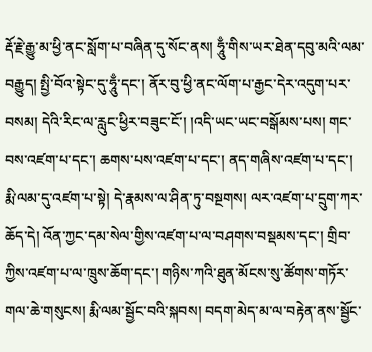རྡོ་རྗེ་རྒྱུ་མ་ཕྱི་ནང་སློག་པ་བཞིན་དུ་སོང་ནས། ཧཱུྃ་གིས་ཡར་ཐེན་དབུ་མའི་ལམ་བརྒྱུད། སྤྱི་བོའ་སྟེང་དུ་ཧཱུྃ་དང་། ནོར་བུ་ཕྱི་ནང་ལོག་པ་རྒྱང་དེར་འདུག་པར་བསམ། དེའི་རིང་ལ་རླུང་ཕྱིར་བཟུང་ངོ་། །འདི་ཡང་ཡང་བསྒོམས་པས། གང་བས་འཛག་པ་དང་། ཆགས་པས་འཛག་པ་དང་། ནད་གཞིས་འཛག་པ་དང་། རྨི་ལམ་དུ་འཛག་པ་སྟེ། དེ་རྣམས་ལ་ཤིན་ཏུ་བསྔགས། ལར་འཛག་པ་དྲུག་ཀར་ཆོད་དེ། འོན་ཀྱང་དམ་སེལ་གྱིས་འཛག་པ་ལ་བཤགས་བསྡམས་དང་། གྲིབ་ཀྱིས་འཛག་པ་ལ་ཁྲུས་ཆོག་དང་། གཉིས་ཀའི་ཐུན་མོངས་སུ་ཚོགས་གཏོར་གལ་ཆེ་གསུངས། རྨི་ལམ་སྦྱོང་བའི་སྐབས། བདག་མེད་མ་ལ་བརྟེན་ནས་སྦྱོང་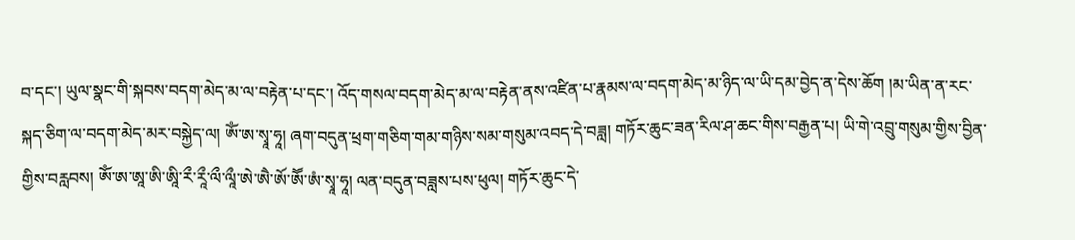བ་དང་། ཡུལ་སྣང་གི་སྐབས་བདག་མེད་མ་ལ་བརྟེན་པ་དང་། འོད་གསལ་བདག་མེད་མ་ལ་བརྟེན་ནས་འཛིན་པ་རྣམས་ལ་བདག་མེད་མ་ཉིད་ལ་ཡི་དམ་བྱེད་ན་དེས་ཆོག །མ་ཡིན་ན་རང་སྐད་ཅིག་ལ་བདག་མེད་མར་བསྐྱེད་ལ། ༀ་ཨ་སྭཱ་ཧཱ། ཞག་བདུན་ཕྲག་གཅིག་གམ་གཉིས་སམ་གསུམ་འབད་དེ་བཟླ། གཏོར་ཆུང་ཟན་རིལ་ཤ་ཆང་གིས་བརྒྱན་པ། ཡི་གེ་འབྲུ་གསུམ་གྱིས་བྱིན་གྱིས་བརླབས། ༀ་ཨ་ཨཱ་ཨི་ཨཱི་རྀ་རཱྀ་ལྀ་ལཱྀ་ཨེ་ཨཻ་ཨོ་ཨཽ་ཨཾ་སྭཱ་ཧཱ། ལན་བདུན་བཟླས་པས་ཕུལ། གཏོར་ཆུང་དེ་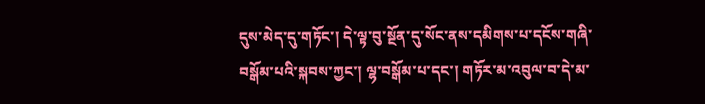དུས་མེད་དུ་གཏོང་། དེ་ལྟ་བུ་སྔོན་དུ་སོང་ནས་དམིགས་པ་དངོས་གཞི་བསྒོམ་པའི་སྐབས་ཀྱང་། ལྷ་བསྒོམ་པ་དང་། གཏོར་མ་འབུལ་བ་དེ་མ་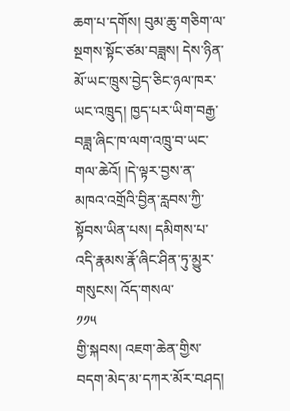ཆག་པ་དགོས། བུམ་ཆུ་གཅིག་ལ་སྔགས་སྟོང་ཙམ་བཟླས། དེས་ཉིན་མོ་ཡང་ཁྲུས་བྱེད་ཅིང་ཉལ་ཁར་ཡང་འཁྲུད། ཁྱད་པར་ཡིག་བརྒྱ་བཟླ་ཞིང་ཁ་ལག་འཁྲུ་བ་ཡང་གལ་ཆེའོ། །དེ་ལྟར་བྱས་ན་མཁའ་འགྲོའི་བྱིན་རླབས་ཀྱི་སྟོབས་ཡིན་པས། དམིགས་པ་འདི་རྣམས་རྣོ་ཞིང་ཤིན་ཏུ་མྱུར་གསུངས། འོད་གསལ་
༡༡༥
གྱི་སྐབས། འཇག་ཆེན་གྱིས་བདག་མེད་མ་དཀར་མོར་བཤད།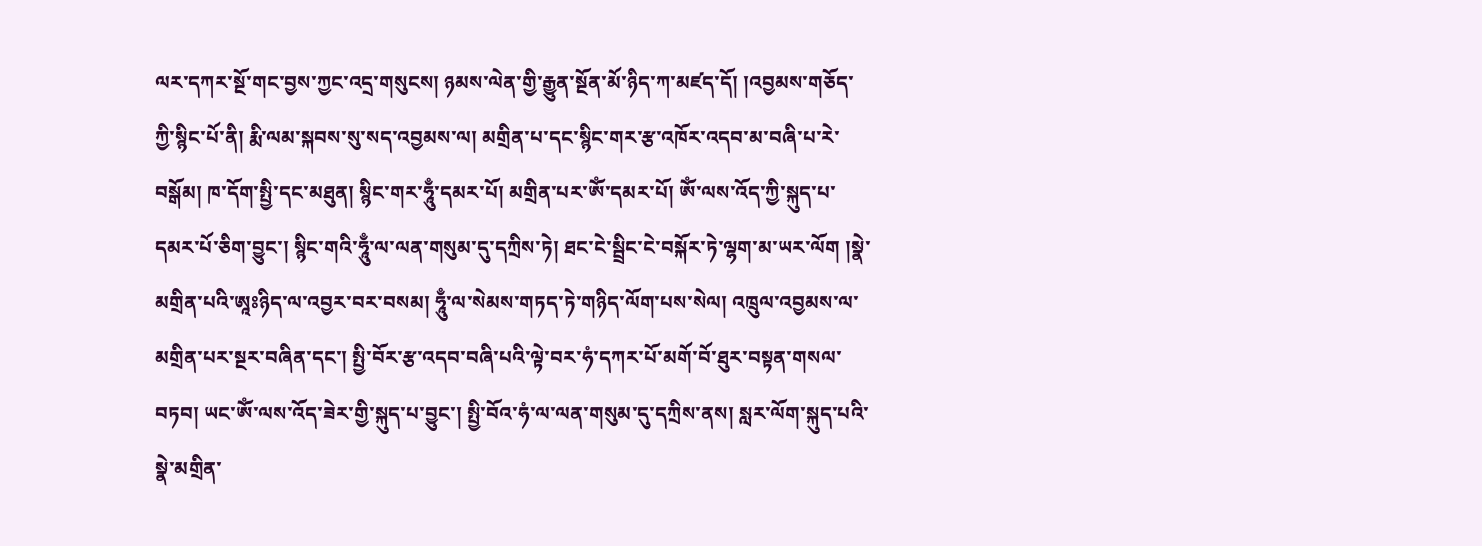ལར་དཀར་སྔོ་གང་བྱས་ཀྱང་འདྲ་གསུངས། ཉམས་ལེན་གྱི་རྒྱུན་སྔོན་མོ་ཉིད་ཀ་མཛད་དོ། །འབྱམས་གཅོད་ཀྱི་སྙིང་པོ་ནི། རྨི་ལམ་སྐབས་སུ་སད་འབྱམས་ལ། མགྲིན་པ་དང་སྙིང་གར་རྩ་འཁོར་འདབ་མ་བཞི་པ་རེ་བསྒོམ། ཁ་དོག་སྤྱི་དང་མཐུན། སྙིང་གར་ཧཱུྃ་དམར་པོ། མགྲིན་པར་ༀ་དམར་པོ། ༀ་ལས་འོད་ཀྱི་སྐུད་པ་དམར་པོ་ཅིག་བྱུང་། སྙིང་གའི་ཧཱུྃ་ལ་ལན་གསུམ་དུ་དཀྲིས་ཏེ། ཐང་ངེ་སྦྲིང་ངེ་བསྐོར་ཏེ་ལྷག་མ་ཡར་ལོག །སྣེ་མགྲིན་པའི་ཨཱཿཉིད་ལ་འབྱར་བར་བསམ། ཧཱུྃ་ལ་སེམས་གཏད་ཏེ་གཉིད་ལོག་པས་སེལ། འཁྲུལ་འབྱམས་ལ་མགྲིན་པར་སྔར་བཞིན་དང་། སྤྱི་བོར་རྩ་འདབ་བཞི་པའི་ལྟེ་བར་ཧཾ་དཀར་པོ་མགོ་བོ་ཐུར་བསྟན་གསལ་བཏབ། ཡང་ༀ་ལས་འོད་ཟེར་གྱི་སྐུད་པ་བྱུང་། སྤྱི་བོའ་ཧཾ་ལ་ལན་གསུམ་དུ་དཀྲིས་ནས། སླར་ལོག་སྐུད་པའི་སྣེ་མགྲིན་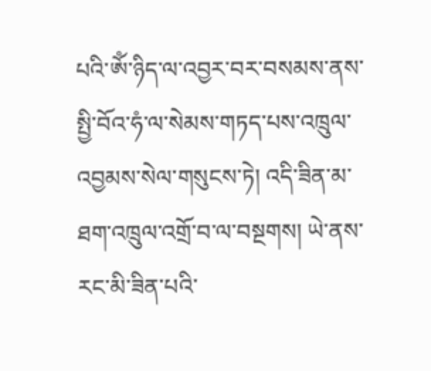པའི་ༀ་ཉིད་ལ་འབྱར་བར་བསམས་ནས་སྤྱི་བོའ་ཧཾ་ལ་སེམས་གཏད་པས་འཁྲུལ་འབྱམས་སེལ་གསུངས་ཏེ། འདི་ཟིན་མ་ཐག་འཁྲུལ་འགྲོ་བ་ལ་བསྔགས། ཡེ་ནས་རང་མི་ཟིན་པའི་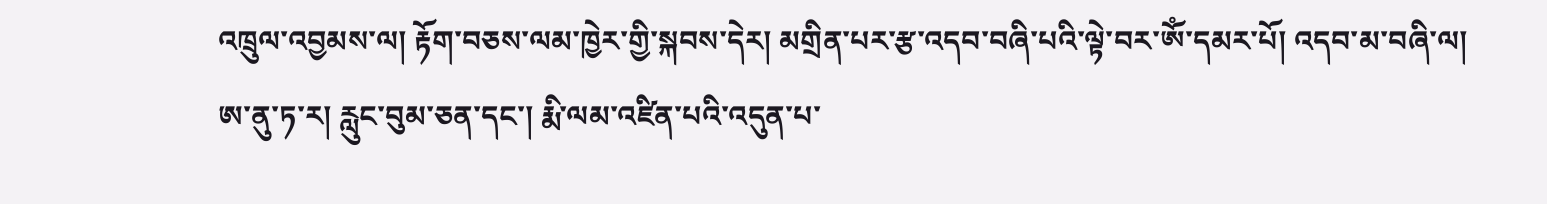འཁྲུལ་འབྱམས་ལ། རྟོག་བཅས་ལམ་ཁྱེར་གྱི་སྐབས་དེར། མགྲིན་པར་རྩ་འདབ་བཞི་པའི་ལྟེ་བར་ༀ་དམར་པོ། འདབ་མ་བཞི་ལ། ཨ་ནུ་ཏ་ར། རླུང་བུམ་ཅན་དང་། རྨི་ལམ་འཛིན་པའི་འདུན་པ་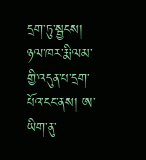དྲག་ཏུ་སྦྱངས། ཉལ་ཁར་རྨི་ལམ་གྱི་འདུན་པ་དྲག་པོའ་ངང་ནས། ཨ་ཡིག་ནུ་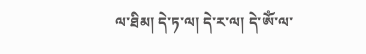ལ་ཐིམ། དེ་ཏ་ལ། དེ་ར་ལ། དེ་ༀ་ལ་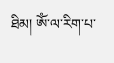ཐིམ། ༀ་ལ་རིག་པ་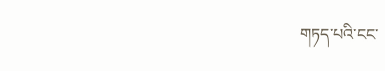གཏད་པའི་ངང་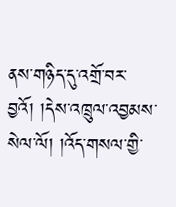ནས་གཉིད་དུ་འགྲོ་བར་བྱའོ། །དེས་འཁྲུལ་འབྱམས་སེལ་ལོ། །འོད་གསལ་གྱི་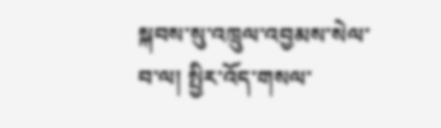སྐབས་སུ་འཁྲུལ་འབྱམས་སེལ་བ་ལ། སྤྱིར་འོད་གསལ་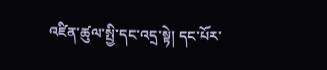འཛིན་ཚུལ་སྤྱི་དང་འདྲ་སྟེ། དང་པོར་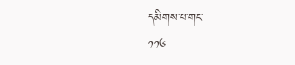དམིགས་པ་གང་
༡༡༦